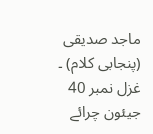ماجد صدیقی (پنجابی کلام) ۔ غزل نمبر 40
جیئون چرائے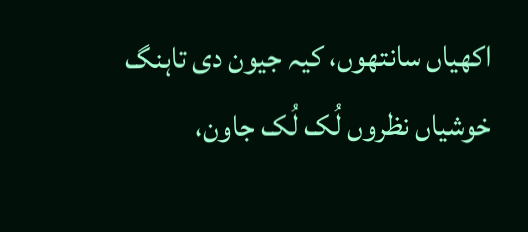اکھیاں سانتھوں، کیہ جیون دی تاہنگ
خوشیاں نظروں لُک لُک جاون،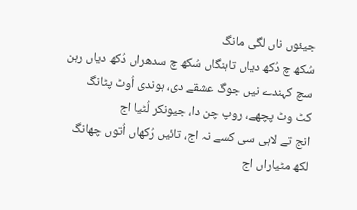جیئوں ناں لگی مانگ
سُکھ چ دُکھ دیاں تاہنگاں سُکھ چ سدھراں دُکھ دیاں رہن
سچ کہندے نیں جوگ عشقے دی، ہوندی اُوٹ پٹانگ
کٹ وٹ پچھے، روپ چن دا، جیونکر لُٹیا اج
انج تے لاہی سی کسے نہ اج، تائیں رُکھاں اُتوں چھانگ
لکھ مٹیاراں اج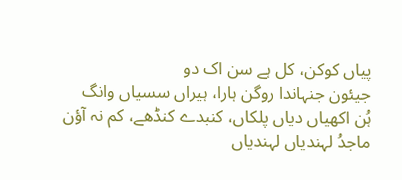پیاں کوکن، کل ہے سن اک دو
جیئون جنہاندا روگن ہارا، ہیراں سسیاں وانگ
ہُن اکھیاں دیاں پلکاں، کنبدے کنڈھے، کم نہ آؤن
ماجدُ لہندیاں لہندیاں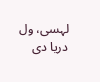لہسی، ول دریا دی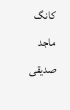کانگ
ماجد صدیقی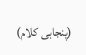(پنجابی کلام)